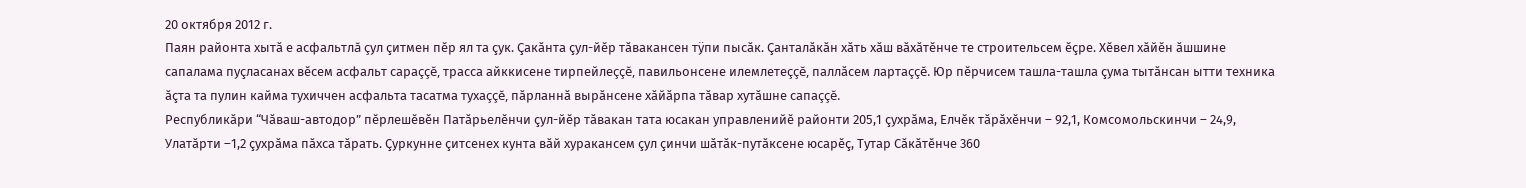20 октября 2012 г.
Паян районта хытă е асфальтлă çул çитмен пĕр ял та çук. Çакăнта çул-йĕр тăвакансен тÿпи пысăк. Çанталăкăн хăть хăш вăхăтĕнче те строительсем ĕçре. Хĕвел хăйĕн ăшшине сапалама пуçласанах вĕсем асфальт сараççĕ, трасса айккисене тирпейлеççĕ, павильонсене илемлетеççĕ, паллăсем лартаççĕ. Юр пĕрчисем ташла-ташла çума тытăнсан ытти техника ăçта та пулин кайма тухиччен асфальта тасатма тухаççĕ, пăрланнă вырăнсене хăйăрпа тăвар хутăшне сапаççĕ.
Республикăри “Чăваш-автодор” пĕрлешĕвĕн Патăрьелĕнчи çул-йĕр тăвакан тата юсакан управленийĕ районти 205,1 çухрăма, Елчĕк тăрăхĕнчи – 92,1, Комсомольскинчи – 24,9, Улатăрти –1,2 çухрăма пăхса тăрать. Çуркунне çитсенех кунта вăй хуракансем çул çинчи шăтăк-путăксене юсарĕç, Тутар Сăкăтĕнче 360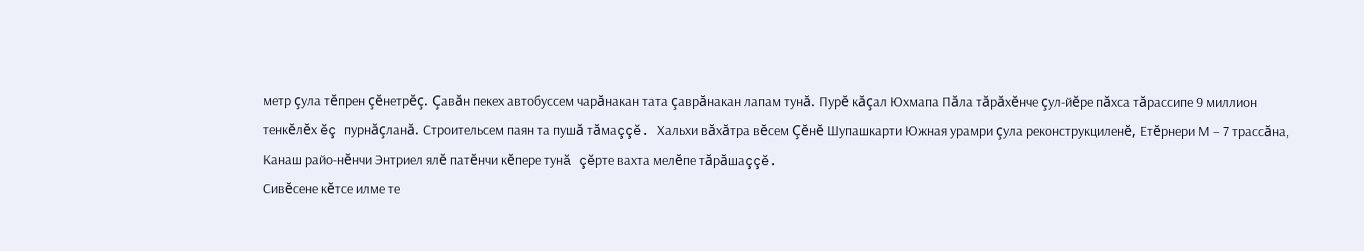метр çула тĕпрен çĕнетрĕç. Çавăн пекех автобуссем чарăнакан тата çаврăнакан лапам тунă. Пурĕ кăçал Юхмапа Пăла тăрăхĕнче çул-йĕре пăхса тăрассипе 9 миллион тенкĕлĕх ĕç пурнăçланă. Строительсем паян та пушă тăмаççĕ. Хальхи вăхăтра вĕсем Çĕнĕ Шупашкарти Южная урамри çула реконструкциленĕ, Етĕрнери М – 7 трассăна, Канаш райо-нĕнчи Энтриел ялĕ патĕнчи кĕпере тунă çĕрте вахта мелĕпе тăрăшаççĕ.
Сивĕсене кĕтсе илме те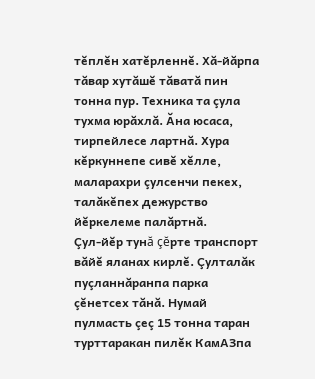тĕплĕн хатĕрленнĕ. Хă-йăрпа тăвар хутăшĕ тăватă пин тонна пур. Техника та çула тухма юрăхлă. Ăна юсаса, тирпейлесе лартнă. Хура кĕркуннепе сивĕ хĕлле, маларахри çулсенчи пекех, талăкĕпех дежурство йĕркелеме палăртнă.
Çул-йĕр тунă çĕрте транспорт вăйĕ яланах кирлĕ. Çулталăк пуçланнăранпа парка çĕнетсех тăнă. Нумай пулмасть çеç 15 тонна таран турттаракан пилĕк КамАЗпа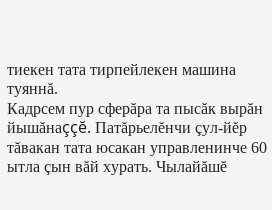тиекен тата тирпейлекен машина туяннă.
Кадрсем пур сферăра та пысăк вырăн йышăнаççĕ. Патăрьелĕнчи çул-йĕр тăвакан тата юсакан управленинче 60 ытла çын вăй хурать. Чылайăшĕ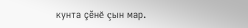кунта çĕнĕ çын мар.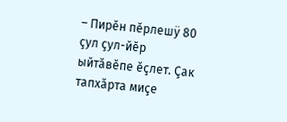– Пирĕн пĕрлешÿ 80 çул çул-йĕр ыйтăвĕпе ĕçлет. Çак тапхăрта миçе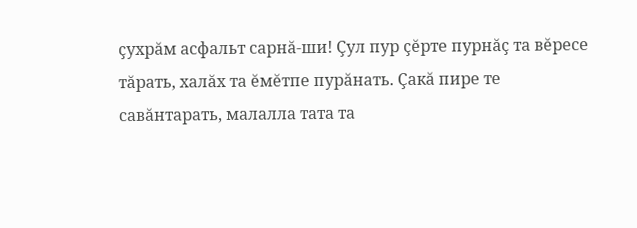çухрăм асфальт сарнă-ши! Çул пур çĕрте пурнăç та вĕресе тăрать, халăх та ĕмĕтпе пурăнать. Çакă пире те савăнтарать, малалла тата та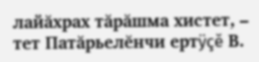лайăхрах тăрăшма хистет, – тет Патăрьелĕнчи ертÿçĕ В.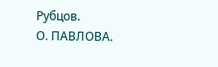Рубцов.
О. ПАВЛОВА.